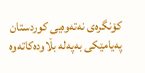كۆنگره‌ى نه‌ته‌وه‌یى كوردستان په‌یامێكى به‌په‌له‌ بڵاوده‌كاته‌وه‌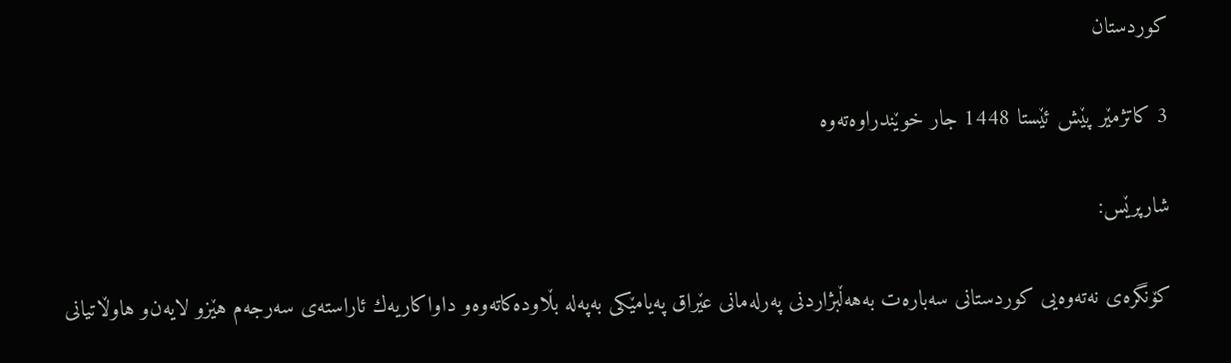کوردستان

3 کاتژمێر پێش ئێستا‌ 1448 جار خوێندراوه‌ته‌وه

شارپرێس:

کۆنگرەی نه‌ته‌وه‌یی کوردستانی سەباره‌ت بەهەڵبژاردنی په‌رله‌مانى عێراق په‌یامێكى به‌په‌له‌ بڵاوده‌كاته‌وه‌و داواكاریه‌ك ئاراسته‌ى سه‌رجه‌م هێزو لایه‌ن‌و هاوڵاتیانى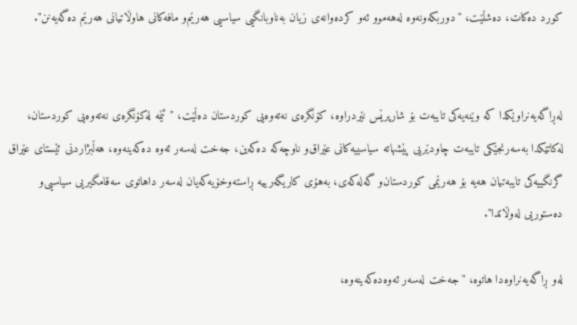كورد ده‌كات، ده‌شڵێت، "دوربكه‌ونه‌وه‌ لەهەموو ئەو کردەوانەی زیان بەناوبانگیی سیاسیی هەرێم‌و مافەکانی هاوڵاتیانی هه‌رێم ده‌گه‌یه‌نن".


له‌ڕاگه‌یه‌نراوێكدا كه‌ وێنه‌یه‌كى تایبه‌ت بۆ شارپرێس نێردراوه‌، كۆنگره‌ى نه‌ته‌وه‌یى كوردستان ده‌ڵێت، "ئێمە لەکۆنگرەی نه‌ته‌وه‌یی کوردستان، لەکاتێکدا بەسەرنجێکی تایبەت چاودێریی پێشهاتە سیاسییەکانی عێراق‌و ناوچەکە دەکەین، جەخت لەسەر ئەوە دەکەینەوە، هەڵبژاردنی ئێستای عێراق گرنگییەکی تایبەتیان هەیە بۆ هەرێمی کوردستان‌و گەلەکەی، بەهۆی کاریگەرییە ڕاستەوخۆیەکەیان لەسەر داهاتوی سەقامگیریی سیاسیی‌و دەستوریی لەوڵاتدا".

له‌و ڕاگه‌یه‌نراوه‌دا هاتوه‌، "جەخت لەسەر ئەوەدەکەینەوە،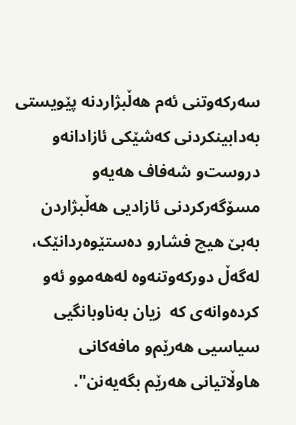سەرکەوتنی ئەم هەڵبژاردنه‌ پێویستی بەدابینکردنی کەشێکی ئازادانەو دروست‌و شەفاف هەیەو مسۆگەرکردنی ئازادیی هەڵبژاردن بەبێ هیچ فشارو دەستێوەردانێک، لەگەڵ دورکەوتنەوە لەهەموو ئەو کردەوانەی کە  زیان بەناوبانگیی سیاسیی هەرێم‌و مافەکانی هاوڵاتیانی هه‌رێم بگه‌یه‌نن".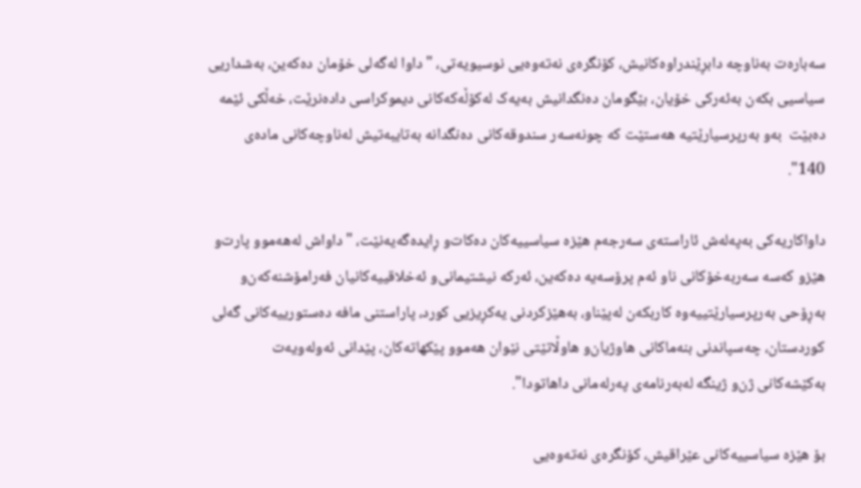سه‌باره‌ت به‌ناوچه‌ دابڕێندراوه‌كانیش، كۆنگره‌ى نه‌ته‌وه‌یى نوسیویه‌تى، "داوا لەگەلی خۆمان دەکەین، بەشداریی سیاسیی بکەن بەئەرکی خۆیان، بێگومان دەنگدانیش بەیەک لەکۆڵەکەکانی دیموکراسی دادەنرێت، خەڵکی ئێمە دەبێت  بەو بەرپرسیارێتیە هەستێت کە چونەسەر سندوقەکانی دەنگدانە بەتایبەتیش لەناوچەکانی مادەی 140".

داواكاریه‌كى به‌په‌له‌ش ئاراسته‌ى سه‌رجه‌م هێزه‌ سیاسییه‌كان ده‌كات‌و ڕایده‌گه‌یه‌نێت، "داواش له‌هەموو پارت‌و هێزو کەسە سەربەخۆکانی ناو ئەم پرۆسەیە دەکەین، ئەرکە نیشتیمانی‌و ئەخلاقییەکانیان فه‌رامۆشنه‌كه‌ن‌و بەڕۆحی بەرپرسیارێتییەوە کاربکەن لەپێناو، بەهێزکردنی یەکڕیزیی کورد، پاراستنی مافە دەستورییەکانی گەلی کوردستان، چەسپاندنی بنەماکانی هاوژیان‌و هاوڵاتێتی نێوان هەموو پێکهاتەکان، پێدانی ئەولەویەت بەکێشەکانی ژن‌و ژینگە لەبەرنامەی پەرلەمانی داهاتودا".

بۆ هێزه‌ سیاسییه‌كانى عێراقیش، كۆنگره‌ى نه‌ته‌وه‌یى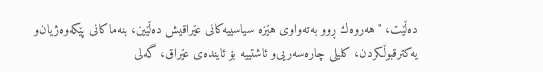ده‌ڵێت، "هه‌روه‌ك ڕوو به‌ته‌واوی هێزه‌ سیاسییه‌كانی عێراقیش ده‌ڵێین، بنه‌ماكانی پێكه‌وه‌ژیان‌و یه‌كترقبوڵكردن، كلیلی چاره‌سه‌ریی‌و ئاشتییه‌ بۆ ئاینده‌ی عێراق، گەلی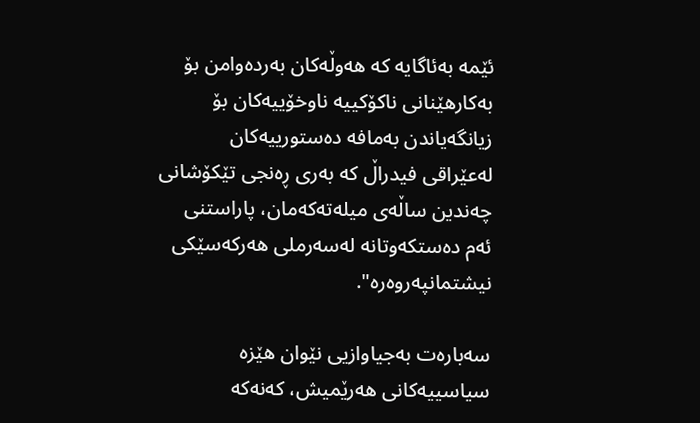ئێمە بەئاگایە کە هەوڵەکان بەردەوامن بۆ بەکارهێنانی ناکۆکییە ناوخۆییەکان بۆ زیانگەیاندن بەمافە دەستورییەکان لەعێراقی فیدراڵ کە بەری ڕەنجی تێکۆشانی چەندین ساڵەی میلەتەکەمان، پاراستنی ئەم دەستکەوتانە لەسەرملی هەرکەسێکی نیشتمانپەروەرە".

سه‌باره‌ت به‌جیاوازیى نێوان هێزه‌ سیاسییه‌كانی هه‌رێمیش، كه‌نه‌كه‌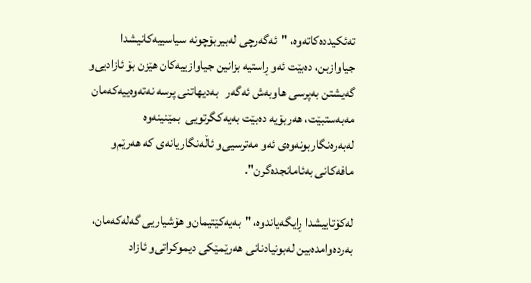ته‌ئكیدده‌كاته‌وه‌، "ئه‌گه‌رچی له‌بیربۆچونه‌ سیاسییه‌كانیشدا جیاوازبن، دەبێت ئەو ڕاستیە بزانین جیاوازییەکان هێزن بۆ ئازادیی‌و گەیشتن بەپرسی هاوبەش ئەگەر   بەدیهاتنی پرسە نەتەوەییەکەمان مەبەستبێت، هەربۆیە دەبێت بەیەکگرتویی  بمێنینەوە لەبەرەنگاربونەوەی ئەو مەترسیی‌و ئاڵه‌نگاریانه‌ی کە هەرێم‌و مافەکانی به‌ئامانجده‌گرن".

له‌كۆتاییشدا ڕایگه‌یاندوه‌، "بەیەکێتیمان‌و هۆشیاریی گەلەکەمان، بەردەوامدەبین لەبونیادنانی هەرێمێکی دیموکراتی‌و ئازاد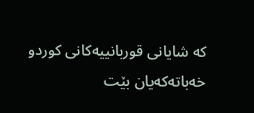کە شایانی قوربانییەکانی کوردو خەباتەکەیان بێت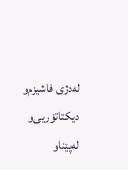لەدژی فاشیزم‌و دیکتاتۆریی‌و له‌پێناو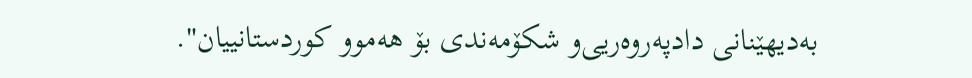به‌دیهێنانی دادپەروەریی‌و شكۆمه‌ندی بۆ هەموو کوردستانییان".